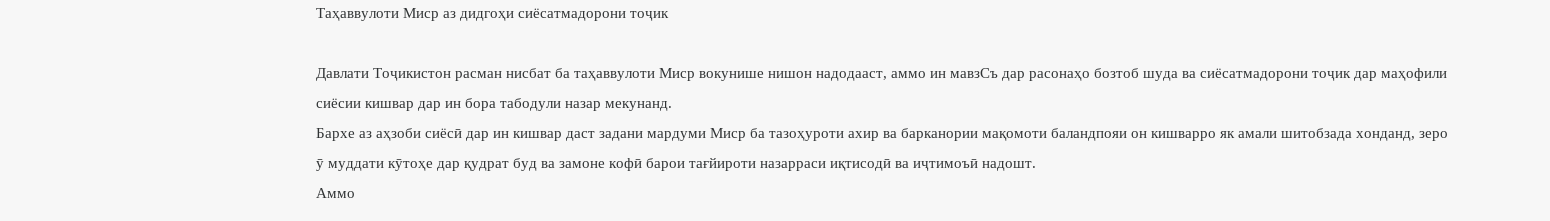Таҳаввулоти Миср аз дидгоҳи сиёсатмадорони тоҷик

Давлати Тоҷикистон расман нисбат ба таҳаввулоти Миср вокунише нишон надодааст, аммо ин мавзСъ дар расонаҳо бозтоб шуда ва сиёсатмадорони тоҷик дар маҳофили сиёсии кишвар дар ин бора табодули назар мекунанд.
Бархе аз аҳзоби сиёсӣ дар ин кишвар даст задани мардуми Миср ба тазоҳуроти ахир ва барканории мақомоти баландпояи он кишварро як амали шитобзада хонданд, зеро ӯ муддати кӯтоҳе дар қудрат буд ва замоне кофӣ барои тағйироти назарраси иқтисодӣ ва иҷтимоъӣ надошт.
Аммо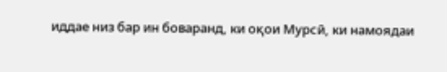иддае низ бар ин боваранд, ки оқои Мурсӣ, ки намоядаи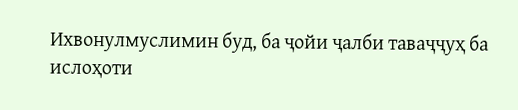Ихвонулмуслимин буд, ба ҷойи ҷалби таваҷҷуҳ ба ислоҳоти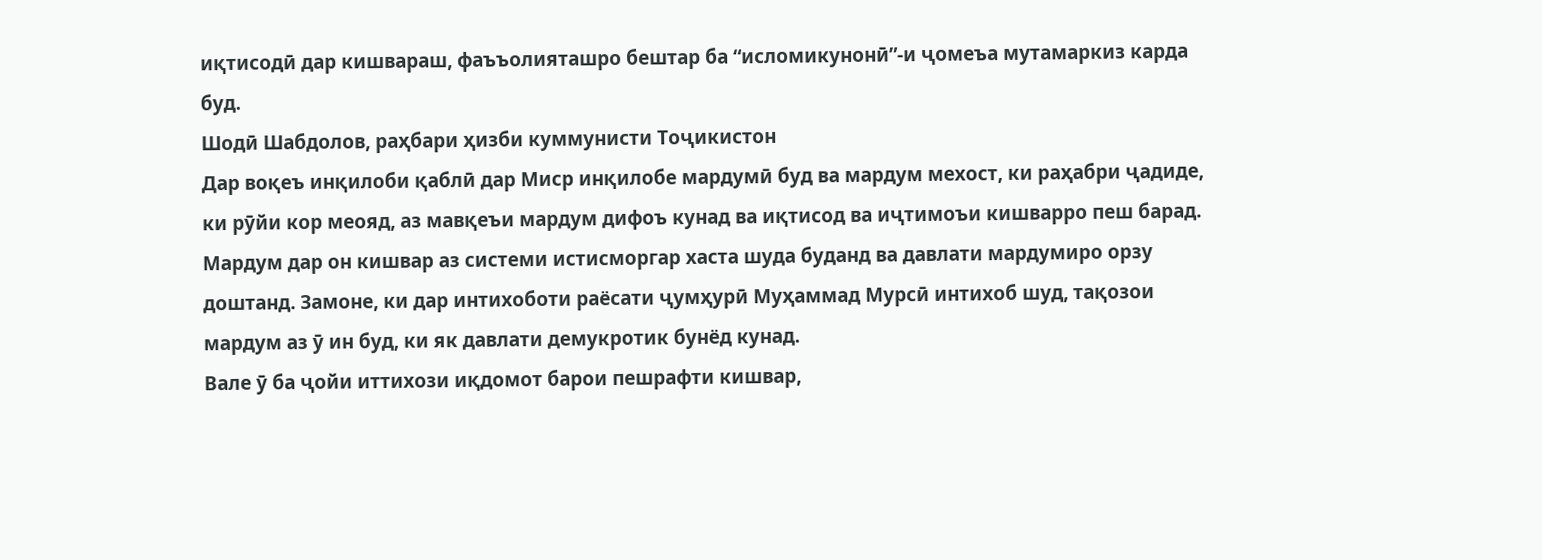иқтисодӣ дар кишвараш, фаъъолияташро бештар ба “исломикунонӣ”-и ҷомеъа мутамаркиз карда буд.
Шодӣ Шабдолов, раҳбари ҳизби куммунисти Тоҷикистон
Дар воқеъ инқилоби қаблӣ дар Миср инқилобе мардумӣ буд ва мардум мехост, ки раҳабри ҷадиде, ки рӯйи кор меояд, аз мавқеъи мардум дифоъ кунад ва иқтисод ва иҷтимоъи кишварро пеш барад. Мардум дар он кишвар аз системи истисморгар хаста шуда буданд ва давлати мардумиро орзу доштанд. Замоне, ки дар интихоботи раёсати ҷумҳурӣ Муҳаммад Мурсӣ интихоб шуд, тақозои мардум аз ӯ ин буд, ки як давлати демукротик бунёд кунад.
Вале ӯ ба ҷойи иттихози иқдомот барои пешрафти кишвар,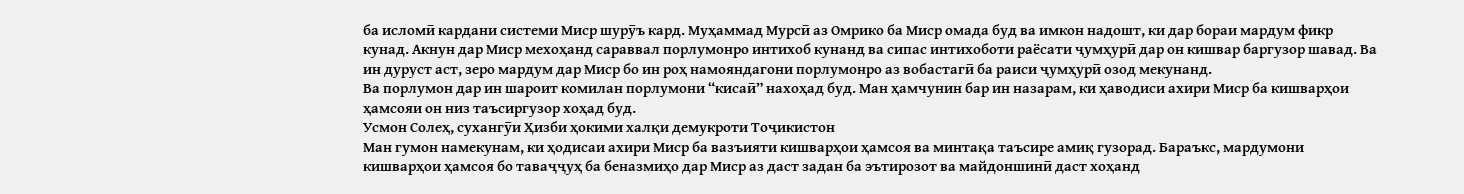ба исломӣ кардани системи Миср шурӯъ кард. Муҳаммад Мурсӣ аз Омрико ба Миср омада буд ва имкон надошт, ки дар бораи мардум фикр кунад. Акнун дар Миср мехоҳанд сараввал порлумонро интихоб кунанд ва сипас интихоботи раёсати ҷумҳурӣ дар он кишвар баргузор шавад. Ва ин дуруст аст, зеро мардум дар Миср бо ин роҳ намояндагони порлумонро аз вобастагӣ ба раиси ҷумҳурӣ озод мекунанд.
Ва порлумон дар ин шароит комилан порлумони “кисаӣ” нахоҳад буд. Ман ҳамчунин бар ин назарам, ки ҳаводиси ахири Миср ба кишварҳои ҳамсояи он низ таъсиргузор хоҳад буд.
Усмон Солеҳ, сухангӯи Ҳизби ҳокими халқи демукроти Тоҷикистон
Ман гумон намекунам, ки ҳодисаи ахири Миср ба вазъияти кишварҳои ҳамсоя ва минтақа таъсире амиқ гузорад. Бараъкс, мардумони кишварҳои ҳамсоя бо таваҷҷуҳ ба беназмиҳо дар Миср аз даст задан ба эътирозот ва майдоншинӣ даст хоҳанд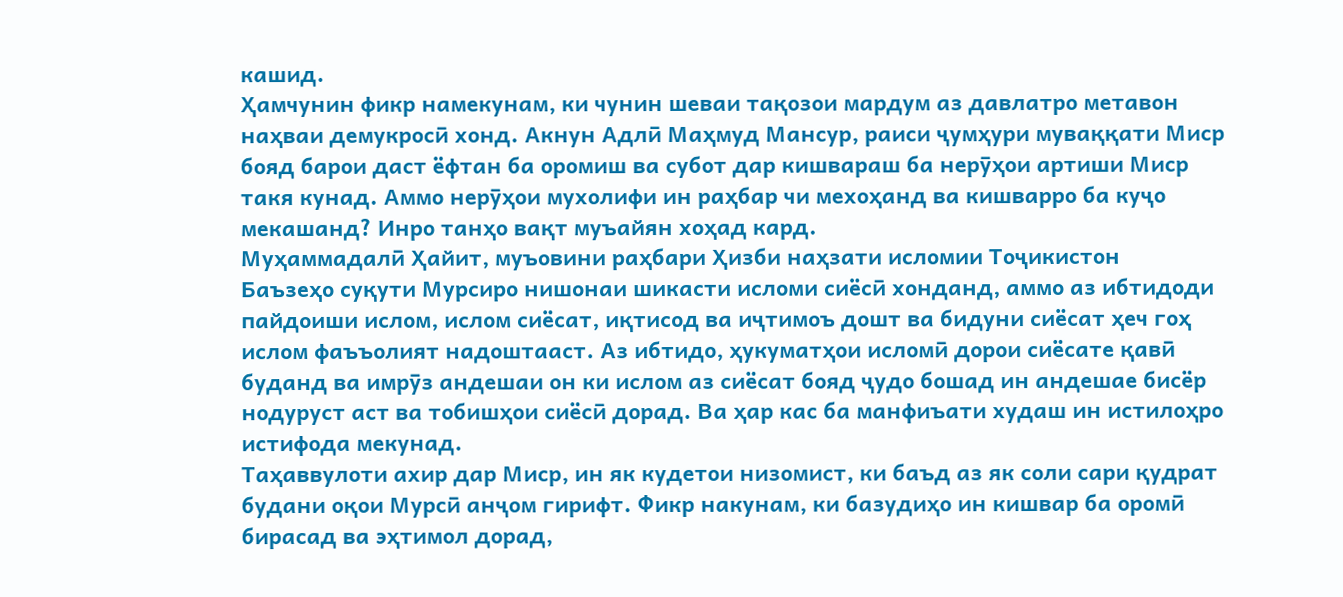кашид.
Ҳамчунин фикр намекунам, ки чунин шеваи тақозои мардум аз давлатро метавон наҳваи демукросӣ хонд. Акнун Адлӣ Маҳмуд Мансур, раиси ҷумҳури муваққати Миср бояд барои даст ёфтан ба оромиш ва субот дар кишвараш ба нерӯҳои артиши Миср такя кунад. Аммо нерӯҳои мухолифи ин раҳбар чи мехоҳанд ва кишварро ба куҷо мекашанд? Инро танҳо вақт муъайян хоҳад кард.
Муҳаммадалӣ Ҳайит, муъовини раҳбари Ҳизби наҳзати исломии Тоҷикистон
Баъзеҳо суқути Мурсиро нишонаи шикасти исломи сиёсӣ хонданд, аммо аз ибтидоди пайдоиши ислом, ислом сиёсат, иқтисод ва иҷтимоъ дошт ва бидуни сиёсат ҳеч гоҳ ислом фаъъолият надоштааст. Аз ибтидо, ҳукуматҳои исломӣ дорои сиёсате қавӣ буданд ва имрӯз андешаи он ки ислом аз сиёсат бояд ҷудо бошад ин андешае бисёр нодуруст аст ва тобишҳои сиёсӣ дорад. Ва ҳар кас ба манфиъати худаш ин истилоҳро истифода мекунад.
Таҳаввулоти ахир дар Миср, ин як кудетои низомист, ки баъд аз як соли сари қудрат будани оқои Мурсӣ анҷом гирифт. Фикр накунам, ки базудиҳо ин кишвар ба оромӣ бирасад ва эҳтимол дорад,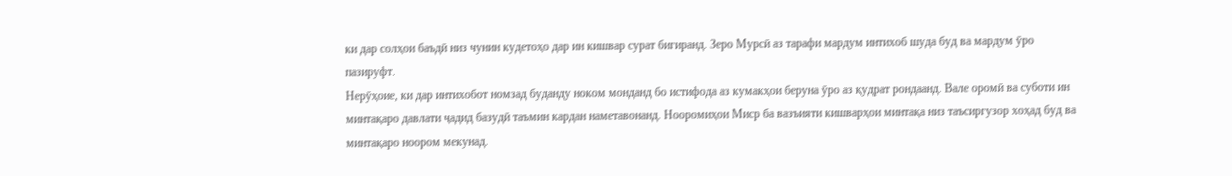ки дар солҳои баъдӣ низ чунин кудетоҳо дар ин кишвар сурат бигиранд. Зеро Мурсӣ аз тарафи мардум интихоб шуда буд ва мардум ӯро пазируфт.
Нерӯҳоие, ки дар интихобот номзад буданду ноком монданд бо истифода аз кумакҳои беруна ӯро аз қудрат рондаанд. Вале оромӣ ва суботи ин минтақаро давлати ҷадид базудӣ таъмин кардан наметавонанд. Нооромиҳои Миср ба вазъияти кишварҳои минтақа низ таъсиргузор хоҳад буд ва минтақаро ноором мекунад.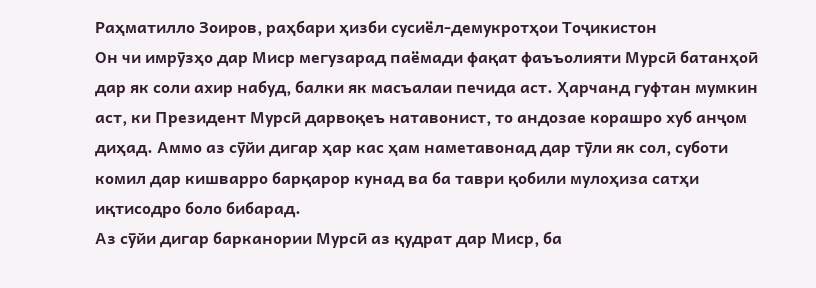Раҳматилло Зоиров, раҳбари ҳизби сусиёл-демукротҳои Тоҷикистон
Он чи имрӯзҳо дар Миср мегузарад паёмади фақат фаъъолияти Мурсӣ батанҳоӣ дар як соли ахир набуд, балки як масъалаи печида аст. Ҳарчанд гуфтан мумкин аст, ки Президент Мурсӣ дарвоқеъ натавонист, то андозае корашро хуб анҷом диҳад. Аммо аз сӯйи дигар ҳар кас ҳам наметавонад дар тӯли як сол, суботи комил дар кишварро барқарор кунад ва ба таври қобили мулоҳиза сатҳи иқтисодро боло бибарад.
Аз сӯйи дигар барканории Мурсӣ аз қудрат дар Миср, ба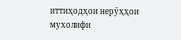иттиҳодҳои нерӯҳҳои мухолифи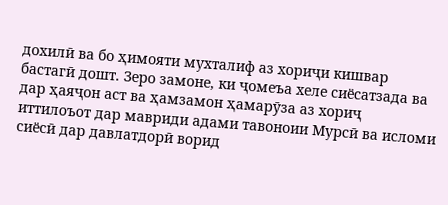дохилӣ ва бо ҳимояти мухталиф аз хориҷи кишвар бастагӣ дошт. Зеро замоне, ки ҷомеъа хеле сиёсатзада ва дар ҳаяҷон аст ва ҳамзамон ҳамарӯза аз хориҷ иттилоъот дар мавриди адами тавоноии Мурсӣ ва исломи сиёсӣ дар давлатдорӣ ворид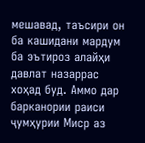мешавад, таъсири он ба кашидани мардум ба эътироз алайҳи давлат назаррас хоҳад буд. Аммо дар барканории раиси ҷумҳурии Миср аз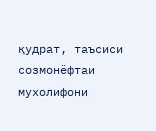қудрат, таъсиси созмонёфтаи мухолифони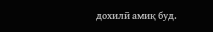дохилӣ амиқ буд.